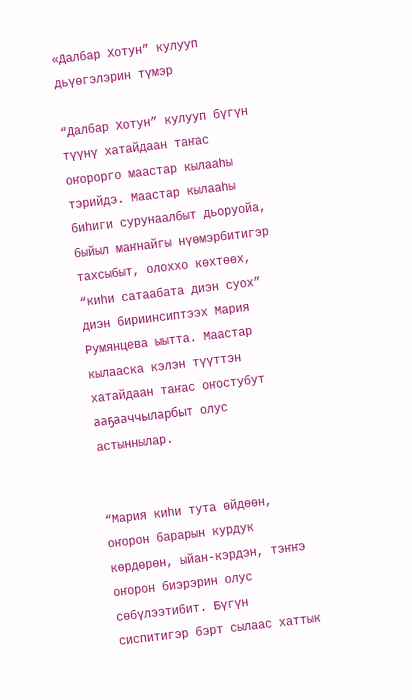«Далбар Хотун” кулууп дьүөгэлэрин түмэр

“Далбар Хотун” кулууп бүгүн түүнү хатайдаан таҥас оҥорорго маастар кылааһы тэрийдэ. Маастар кылааһы биһиги сурунаалбыт дьоруойа, быйыл маҥнайгы нүөмэрбитигэр тахсыбыт, олоххо көхтөөх, “киһи сатаабата диэн суох” диэн бириинсиптээх Мария Румянцева ыытта. Маастар кылааска кэлэн түүттэн хатайдаан таҥас оҥостубут ааҕааччыларбыт олус астыннылар.


“Мария киһи тута өйдөөн, оҥорон барарын курдук көрдөрөн, ыйан-кэрдэн, тэҥҥэ оҥорон биэрэрин олус сөбүлээтибит. Бүгүн сиспитигэр бэрт сылаас хаттык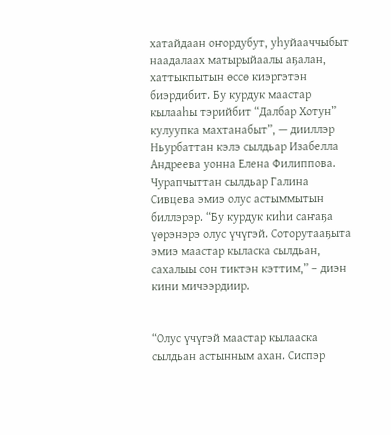хатайдаан оҥордубут, уһуйааччыбыт наадалаах матырыйаалы аҕалан, хаттыкпытын өссө киэргэтэн биэрдибит. Бу курдук маастар кылааһы тэрийбит “Далбар Хотун” кулуупка махтанабыт”, — дииллэр Ньурбаттан кэлэ сылдьар Изабелла Андреева уонна Елена Филиппова.
Чурапчыттан сылдьар Галина Сивцева эмиэ олус астыммытын биллэрэр. “Бу курдук киһи саҥаҕа үөрэнэрэ олус үчүгэй. Соторутааҕыта эмиэ маастар кыласка сылдьан, сахалыы сон тиктэн кэттим,” – диэн кини мичээрдиир.


“Олус үчүгэй маастар кылааска сылдьан астынным ахан. Сиспэр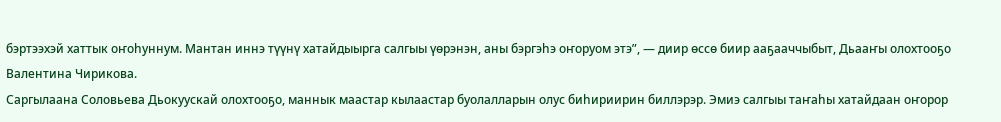бэртээхэй хаттык оҥоһуннум. Мантан иннэ түүнү хатайдыырга салгыы үөрэнэн, аны бэргэһэ оҥоруом этэ”, — диир өссө биир ааҕааччыбыт, Дьааҥы олохтооҕо Валентина Чирикова.
Саргылаана Соловьева Дьокуускай олохтооҕо, маннык маастар кылаастар буолалларын олус биһириирин биллэрэр. Эмиэ салгыы таҥаһы хатайдаан оҥорор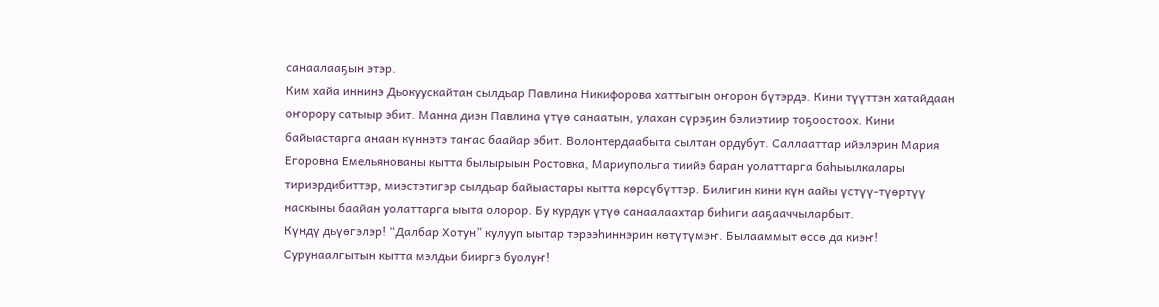санаалааҕын этэр.
Ким хайа иннинэ Дьокуускайтан сылдьар Павлина Никифорова хаттыгын оҥорон бүтэрдэ. Кини түүттэн хатайдаан оҥорору сатыыр эбит. Манна диэн Павлина үтүө санаатын, улахан сүрэҕин бэлиэтиир тоҕоостоох. Кини байыастарга анаан күннэтэ таҥас баайар эбит. Волонтердаабыта сылтан ордубут. Саллааттар ийэлэрин Мария Егоровна Емельянованы кытта былырыын Ростовка, Мариупольга тиийэ баран уолаттарга баһыылкалары тириэрдибиттэр, миэстэтигэр сылдьар байыастары кытта көрсүбүттэр. Билигин кини күн аайы үстүү-түөртүү наскыны баайан уолаттарга ыыта олорор. Бу курдук үтүө санаалаахтар биһиги ааҕааччыларбыт.
Күндү дьүөгэлэр! “Далбар Хотун” кулууп ыытар тэрээһиннэрин көтүтүмэҥ. Былааммыт өссө да киэҥ! Сурунаалгытын кытта мэлдьи бииргэ буолуҥ!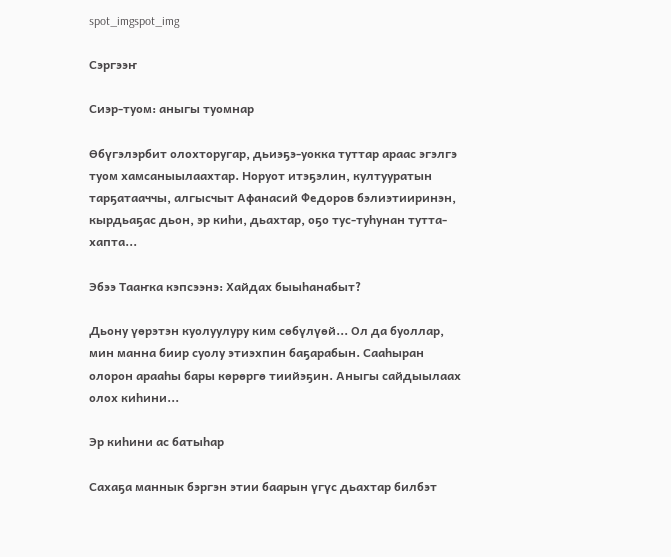spot_imgspot_img

Сэргээҥ

Сиэр-туом: аныгы туомнар

Өбүгэлэрбит олохторугар, дьиэҕэ-уокка туттар араас эгэлгэ туом хамсаныылаахтар. Норуот итэҕэлин, култууратын тарҕатааччы, алгысчыт Афанасий Федоров бэлиэтииринэн, кырдьаҕас дьон, эр киһи, дьахтар, оҕо тус-туһунан тутта-хапта...

Эбээ Тааҥка кэпсээнэ: Хайдах быыһанабыт?

Дьону үөрэтэн куолуулуру ким сөбүлүөй... Ол да буоллар, мин манна биир суолу этиэхпин баҕарабын. Сааһыран олорон арааһы бары көрөргө тиийэҕин. Аныгы сайдыылаах олох киһини...

Эр киһини ас батыһар

Сахаҕа маннык бэргэн этии баарын үгүс дьахтар билбэт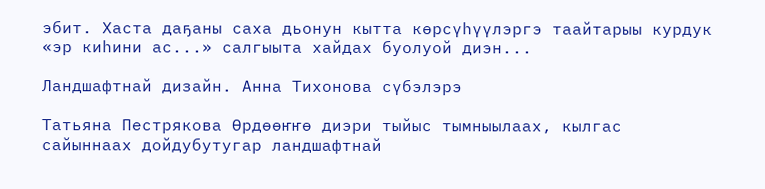эбит. Хаста даҕаны саха дьонун кытта көрсүһүүлэргэ таайтарыы курдук «эр киһини ас...» салгыыта хайдах буолуой диэн...

Ландшафтнай дизайн. Анна Тихонова сүбэлэрэ

Татьяна Пестрякова Өрдөөҥҥө диэри тыйыс тымныылаах, кылгас сайыннаах дойдубутугар ландшафтнай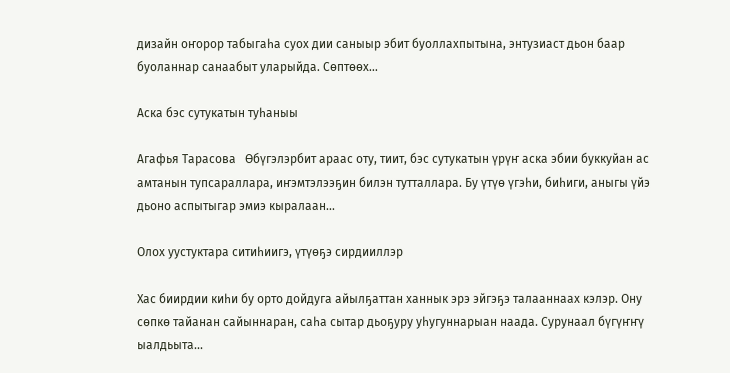дизайн оҥорор табыгаһа суох дии саныыр эбит буоллахпытына, энтузиаст дьон баар буоланнар санаабыт уларыйда. Сөптөөх...

Аска бэс сутукатын туһаныы

Агафья Тарасова   Өбүгэлэрбит араас оту, тиит, бэс сутукатын үрүҥ аска эбии буккуйан ас амтанын тупсараллара, иҥэмтэлээҕин билэн тутталлара. Бу үтүө үгэһи, биһиги, аныгы үйэ дьоно аспытыгар эмиэ кыралаан...

Олох уустуктара ситиһиигэ, үтүөҕэ сирдииллэр

Хас биирдии киһи бу орто дойдуга айылҕаттан ханнык эрэ эйгэҕэ талааннаах кэлэр. Ону сөпкө тайанан сайыннаран, саһа сытар дьоҕуру уһугуннарыан наада. Сурунаал бүгүҥҥү ыалдьыта...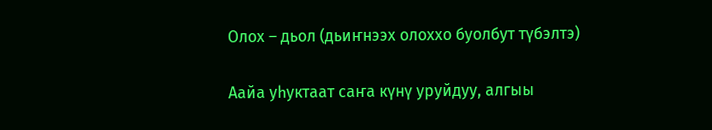Олох – дьол (дьиҥнээх олоххо буолбут түбэлтэ)

Аайа уһуктаат саҥа күнү уруйдуу, алгыы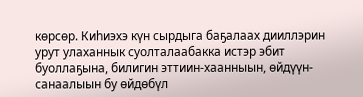көрсөр. Киһиэхэ күн сырдыга баҕалаах дииллэрин урут улаханнык суолталаабакка истэр эбит буоллаҕына, билигин эттиин-хаанныын, өйдүүн-санаалыын бу өйдөбүл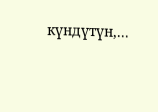күндүтүн,...